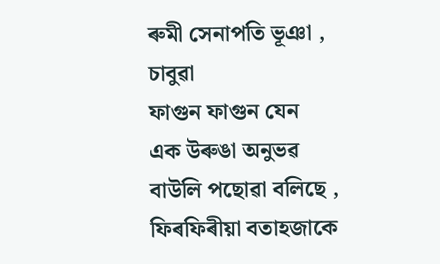ৰুমী সেনাপতি ভূঞা ,
চাবুৱা
ফাগুন ফাগুন যেন
এক উৰুঙা অনুভৱ
বাউলি পছোৱা বলিছে ,
ফিৰফিৰীয়া বতাহজাকে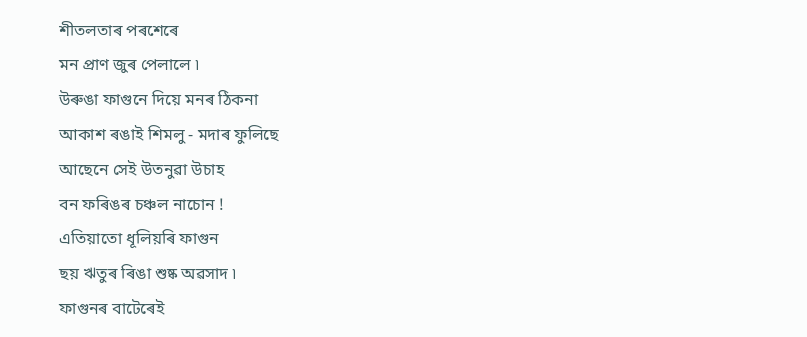শীতলতাৰ পৰশেৰে
মন প্ৰাণ জুৰ পেলালে ৷
উৰুঙা ফাগুনে দিয়ে মনৰ ঠিকনা
আকাশ ৰঙাই শিমলু - মদাৰ ফুলিছে
আছেনে সেই উতনুৱা উচাহ
বন ফৰিঙৰ চঞ্চল নাচোন !
এতিয়াতো ধূলিয়ৰি ফাগুন
ছয় ঋতুৰ ৰিঙা শুষ্ক অৱসাদ ৷
ফাগুনৰ বাটেৰেই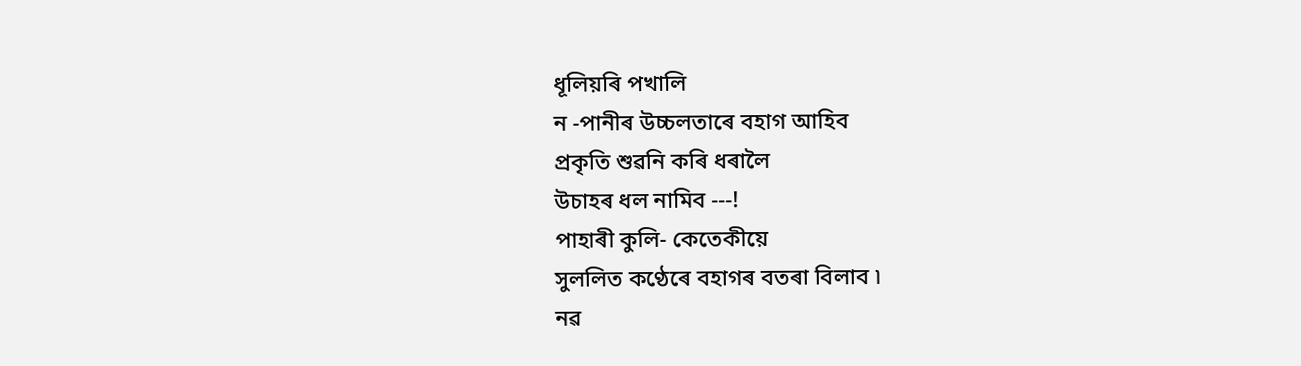ধূলিয়ৰি পখালি
ন -পানীৰ উচ্চলতাৰে বহাগ আহিব
প্ৰকৃতি শুৱনি কৰি ধৰালৈ
উচাহৰ ধল নামিব ---!
পাহাৰী কুলি- কেতেকীয়ে
সুললিত কণ্ঠেৰে বহাগৰ বতৰা বিলাব ৷
নৱ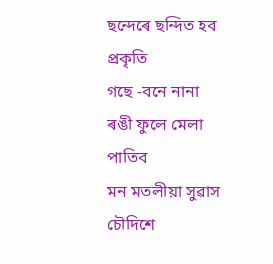ছন্দেৰে ছন্দিত হব প্ৰকৃতি
গছে -বনে নানা ৰঙী ফুলে মেলা পাতিব
মন মতলীয়া সুৱাস চৌদিশে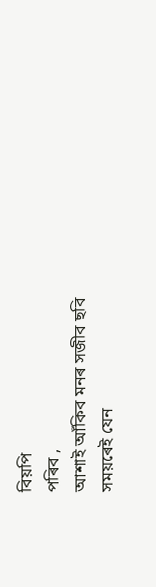বিয়পি
পৰিব ,
আশাই আঁকিব মনৰ সজীব ছবি
সময়ৰেই যেন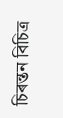চিৰন্তন বিচিত্ৰ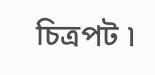চিত্ৰপট ৷